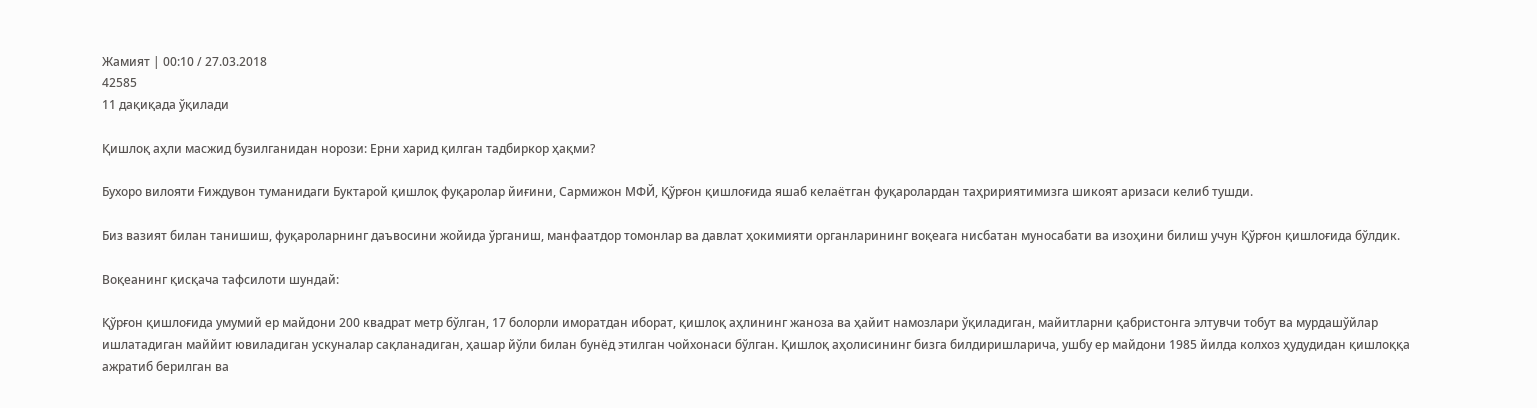Жамият | 00:10 / 27.03.2018
42585
11 дақиқада ўқилади

Қишлоқ аҳли масжид бузилганидан норози: Ерни харид қилган тадбиркор ҳақми?

Бухоро вилояти Ғиждувон туманидаги Буктарой қишлоқ фуқаролар йиғини, Сармижон МФЙ, Қўрғон қишлоғида яшаб келаётган фуқаролардан таҳририятимизга шикоят аризаси келиб тушди.

Биз вазият билан танишиш, фуқароларнинг даъвосини жойида ўрганиш, манфаатдор томонлар ва давлат ҳокимияти органларининг воқеага нисбатан муносабати ва изоҳини билиш учун Қўрғон қишлоғида бўлдик.

Воқеанинг қисқача тафсилоти шундай:

Қўрғон қишлоғида умумий ер майдони 200 квадрат метр бўлган, 17 болорли иморатдан иборат, қишлоқ аҳлининг жаноза ва ҳайит намозлари ўқиладиган, майитларни қабристонга элтувчи тобут ва мурдашўйлар ишлатадиган маййит ювиладиган ускуналар сақланадиган, ҳашар йўли билан бунёд этилган чойхонаси бўлган. Қишлоқ аҳолисининг бизга билдиришларича, ушбу ер майдони 1985 йилда колхоз ҳудудидан қишлоққа ажратиб берилган ва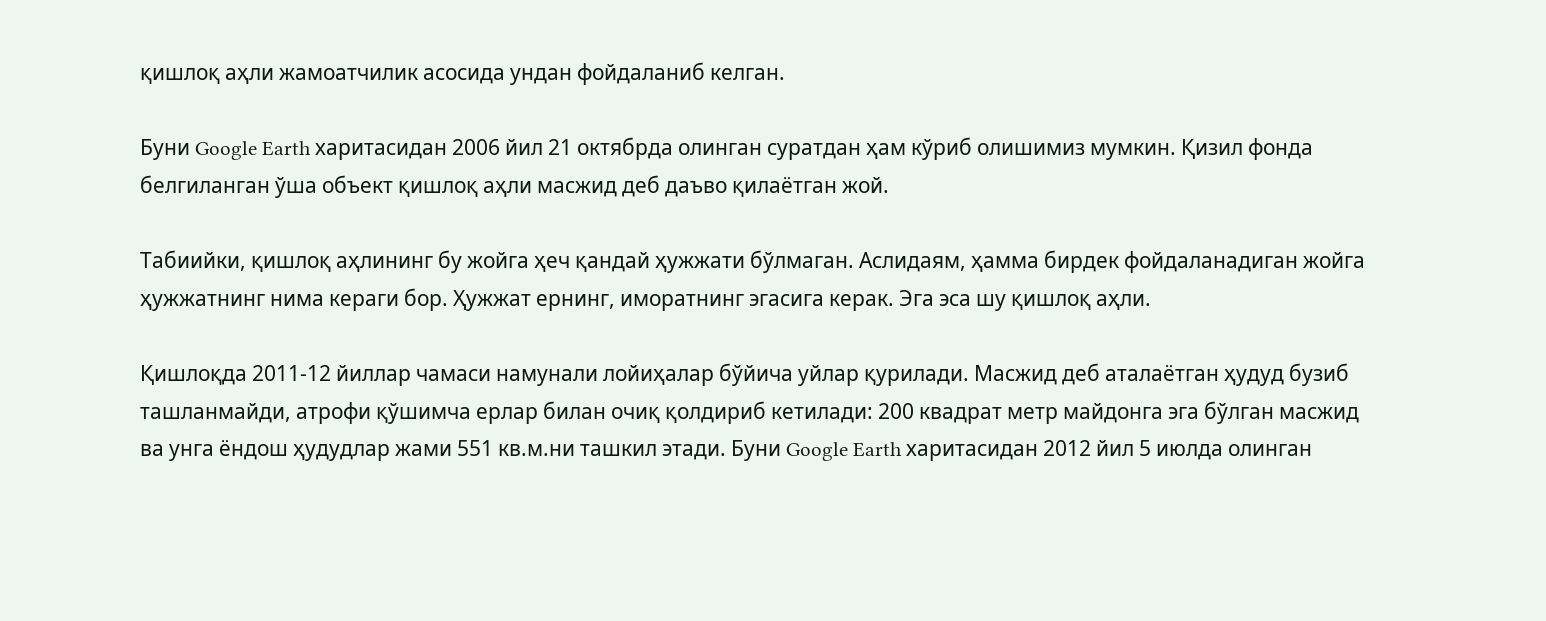қишлоқ аҳли жамоатчилик асосида ундан фойдаланиб келган.

Буни Google Earth харитасидан 2006 йил 21 октябрда олинган суратдан ҳам кўриб олишимиз мумкин. Қизил фонда белгиланган ўша объект қишлоқ аҳли масжид деб даъво қилаётган жой.

Табиийки, қишлоқ аҳлининг бу жойга ҳеч қандай ҳужжати бўлмаган. Аслидаям, ҳамма бирдек фойдаланадиган жойга ҳужжатнинг нима кераги бор. Ҳужжат ернинг, иморатнинг эгасига керак. Эга эса шу қишлоқ аҳли.

Қишлоқда 2011-12 йиллар чамаси намунали лойиҳалар бўйича уйлар қурилади. Масжид деб аталаётган ҳудуд бузиб ташланмайди, атрофи қўшимча ерлар билан очиқ қолдириб кетилади: 200 квадрат метр майдонга эга бўлган масжид ва унга ёндош ҳудудлар жами 551 кв.м.ни ташкил этади. Буни Google Earth харитасидан 2012 йил 5 июлда олинган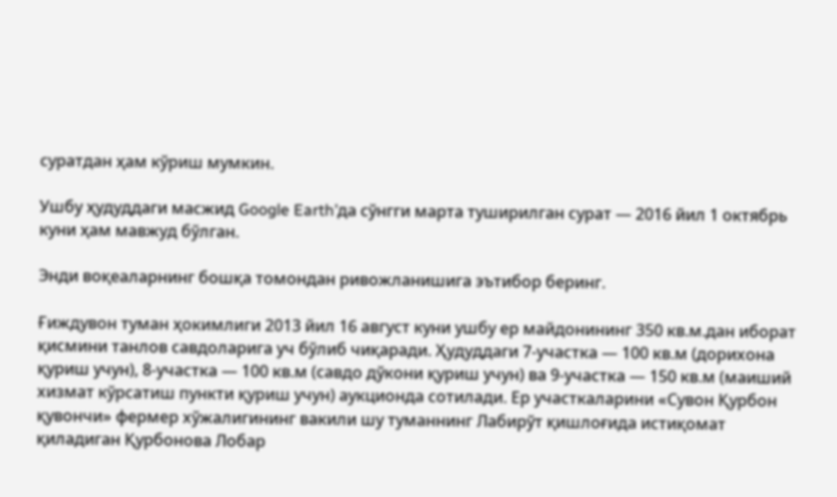суратдан ҳам кўриш мумкин.

Ушбу ҳудуддаги масжид Google Earth’да сўнгги марта туширилган сурат — 2016 йил 1 октябрь куни ҳам мавжуд бўлган.

Энди воқеаларнинг бошқа томондан ривожланишига эътибор беринг.

Ғиждувон туман ҳокимлиги 2013 йил 16 август куни ушбу ер майдонининг 350 кв.м.дан иборат қисмини танлов савдоларига уч бўлиб чиқаради. Ҳудуддаги 7-участка — 100 кв.м (дорихона қуриш учун), 8-участка — 100 кв.м (савдо дўкони қуриш учун) ва 9-участка — 150 кв.м (маиший хизмат кўрсатиш пункти қуриш учун) аукционда сотилади. Ер участкаларини «Сувон Қурбон қувончи» фермер хўжалигининг вакили шу туманнинг Лабирўт қишлоғида истиқомат қиладиган Қурбонова Лобар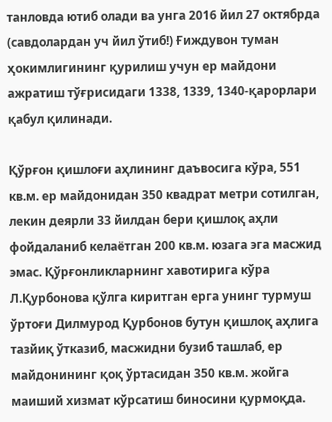танловда ютиб олади ва унга 2016 йил 27 октябрда (савдолардан уч йил ўтиб!) Ғиждувон туман ҳокимлигининг қурилиш учун ер майдони ажратиш тўғрисидаги 1338, 1339, 1340-қарорлари қабул қилинади.

Қўрғон қишлоғи аҳлининг даъвосига кўра, 551 кв.м. ер майдонидан 350 квадрат метри сотилган, лекин деярли 33 йилдан бери қишлоқ аҳли фойдаланиб келаётган 200 кв.м. юзага эга масжид эмас. Қўрғонликларнинг хавотирига кўра Л.Қурбонова қўлга киритган ерга унинг турмуш ўртоғи Дилмурод Қурбонов бутун қишлоқ аҳлига тазйиқ ўтказиб, масжидни бузиб ташлаб, ер майдонининг қоқ ўртасидан 350 кв.м. жойга маиший хизмат кўрсатиш биносини қурмоқда.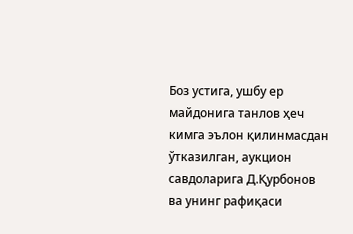Боз устига, ушбу ер майдонига танлов ҳеч кимга эълон қилинмасдан ўтказилган, аукцион савдоларига Д.Қурбонов ва унинг рафиқаси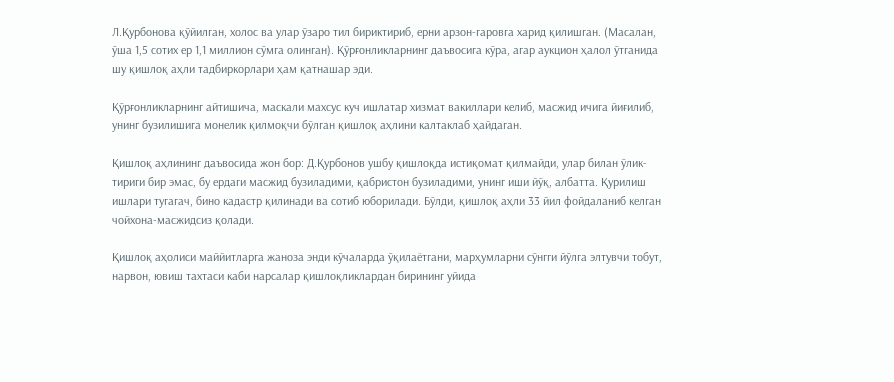Л.Қурбонова қўйилган, холос ва улар ўзаро тил бириктириб, ерни арзон-гаровга харид қилишган. (Масалан, ўша 1,5 сотих ер 1,1 миллион сўмга олинган). Қўрғонликларнинг даъвосига кўра, агар аукцион ҳалол ўтганида шу қишлоқ аҳли тадбиркорлари ҳам қатнашар эди.

Қўрғонликларнинг айтишича, маскали махсус куч ишлатар хизмат вакиллари келиб, масжид ичига йиғилиб, унинг бузилишига монелик қилмоқчи бўлган қишлоқ аҳлини калтаклаб ҳайдаган.

Қишлоқ аҳлининг даъвосида жон бор: Д.Қурбонов ушбу қишлоқда истиқомат қилмайди, улар билан ўлик-тириги бир эмас, бу ердаги масжид бузиладими, қабристон бузиладими, унинг иши йўқ, албатта. Қурилиш ишлари тугагач, бино кадастр қилинади ва сотиб юборилади. Бўлди, қишлоқ аҳли 33 йил фойдаланиб келган чойхона-масжидсиз қолади.

Қишлоқ аҳолиси маййитларга жаноза энди кўчаларда ўқилаётгани, марҳумларни сўнгги йўлга элтувчи тобут, нарвон, ювиш тахтаси каби нарсалар қишлоқликлардан бирининг уйида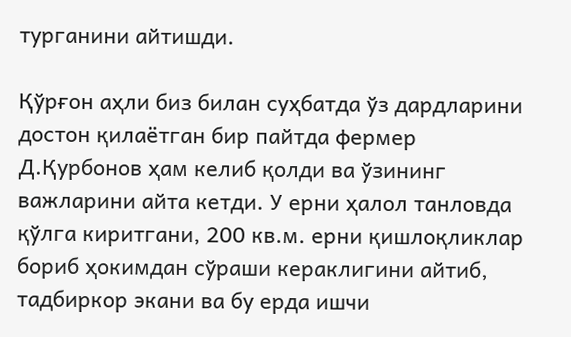турганини айтишди.

Қўрғон аҳли биз билан суҳбатда ўз дардларини достон қилаётган бир пайтда фермер Д.Қурбонов ҳам келиб қолди ва ўзининг важларини айта кетди. У ерни ҳалол танловда қўлга киритгани, 200 кв.м. ерни қишлоқликлар бориб ҳокимдан сўраши кераклигини айтиб, тадбиркор экани ва бу ерда ишчи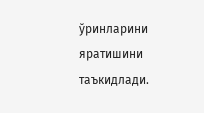ўринларини яратишини таъкидлади.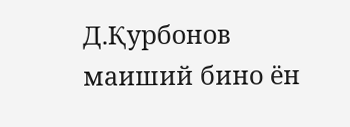Д.Қурбонов маиший бино ён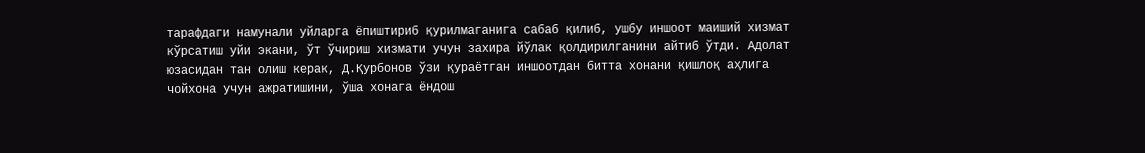тарафдаги намунали уйларга ёпиштириб қурилмаганига сабаб қилиб, ушбу иншоот маиший хизмат кўрсатиш уйи экани, ўт ўчириш хизмати учун захира йўлак қолдирилганини айтиб ўтди. Адолат юзасидан тан олиш керак, Д.Қурбонов ўзи қураётган иншоотдан битта хонани қишлоқ аҳлига чойхона учун ажратишини, ўша хонага ёндош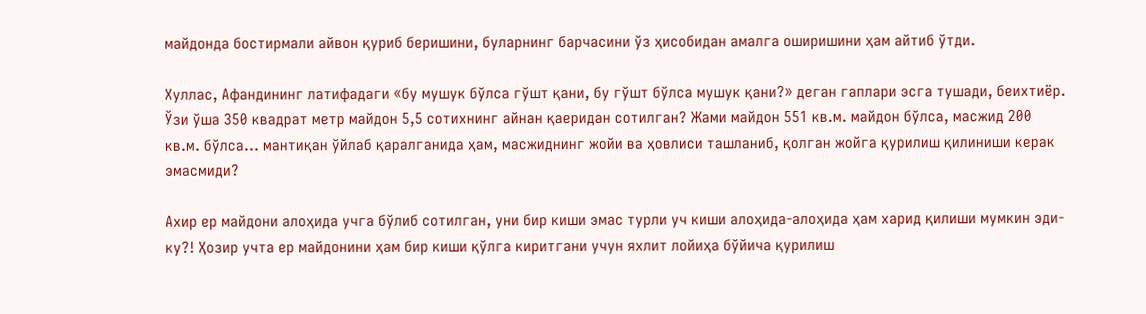майдонда бостирмали айвон қуриб беришини, буларнинг барчасини ўз ҳисобидан амалга оширишини ҳам айтиб ўтди.

Хуллас, Афандининг латифадаги «бу мушук бўлса гўшт қани, бу гўшт бўлса мушук қани?» деган гаплари эсга тушади, беихтиёр. Ўзи ўша 350 квадрат метр майдон 5,5 сотихнинг айнан қаеридан сотилган? Жами майдон 551 кв.м. майдон бўлса, масжид 200 кв.м. бўлса... мантиқан ўйлаб қаралганида ҳам, масжиднинг жойи ва ҳовлиси ташланиб, қолган жойга қурилиш қилиниши керак эмасмиди?

Ахир ер майдони алоҳида учга бўлиб сотилган, уни бир киши эмас турли уч киши алоҳида-алоҳида ҳам харид қилиши мумкин эди-ку?! Ҳозир учта ер майдонини ҳам бир киши қўлга киритгани учун яхлит лойиҳа бўйича қурилиш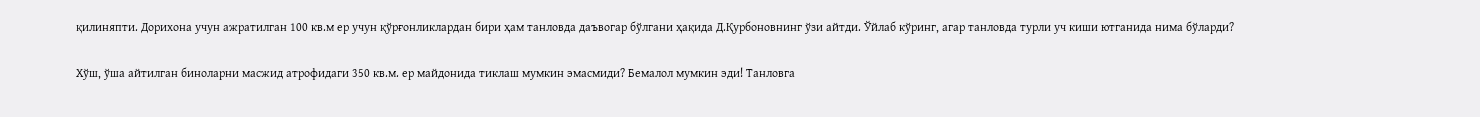қилиняпти. Дорихона учун ажратилган 100 кв.м ер учун қўрғонликлардан бири ҳам танловда даъвогар бўлгани ҳақида Д.Қурбоновнинг ўзи айтди. Ўйлаб кўринг, агар танловда турли уч киши ютганида нима бўларди?

Хўш, ўша айтилган биноларни масжид атрофидаги 350 кв.м. ер майдонида тиклаш мумкин эмасмиди? Бемалол мумкин эди! Танловга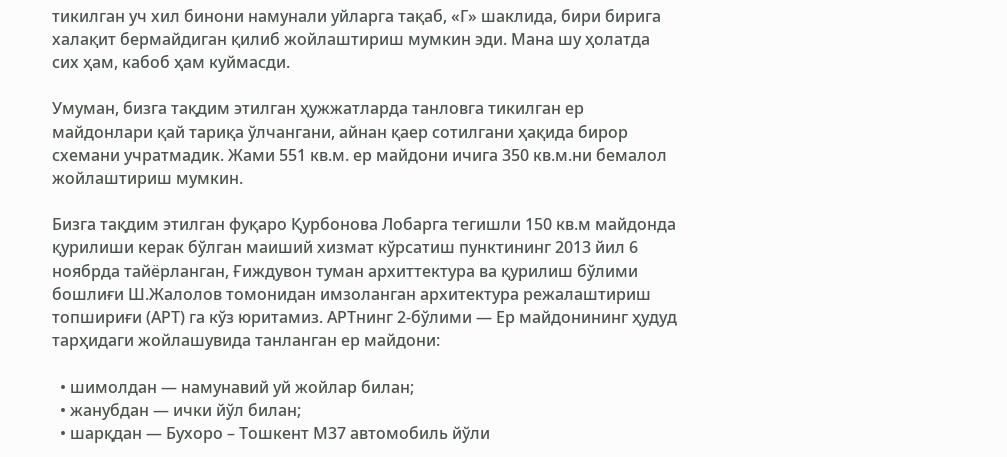тикилган уч хил бинони намунали уйларга тақаб, «Г» шаклида, бири бирига халақит бермайдиган қилиб жойлаштириш мумкин эди. Мана шу ҳолатда сих ҳам, кабоб ҳам куймасди.

Умуман, бизга тақдим этилган ҳужжатларда танловга тикилган ер майдонлари қай тариқа ўлчангани, айнан қаер сотилгани ҳақида бирор схемани учратмадик. Жами 551 кв.м. ер майдони ичига 350 кв.м.ни бемалол жойлаштириш мумкин.

Бизга тақдим этилган фуқаро Қурбонова Лобарга тегишли 150 кв.м майдонда қурилиши керак бўлган маиший хизмат кўрсатиш пунктининг 2013 йил 6 ноябрда тайёрланган, Ғиждувон туман архиттектура ва қурилиш бўлими бошлиғи Ш.Жалолов томонидан имзоланган архитектура режалаштириш топшириғи (АРТ) га кўз юритамиз. АРТнинг 2-бўлими — Ер майдонининг ҳудуд тарҳидаги жойлашувида танланган ер майдони:

  • шимолдан — намунавий уй жойлар билан;
  • жанубдан — ички йўл билан;
  • шарқдан — Бухоро – Тошкент М37 автомобиль йўли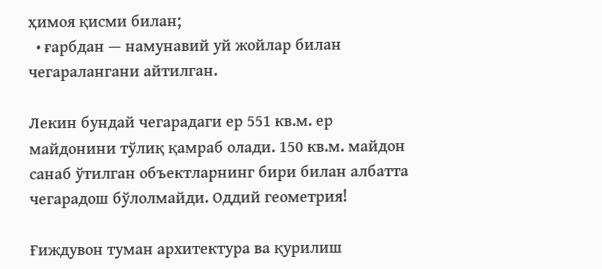ҳимоя қисми билан;
  • ғарбдан — намунавий уй жойлар билан чегаралангани айтилган.

Лекин бундай чегарадаги ер 551 кв.м. ер майдонини тўлиқ қамраб олади. 150 кв.м. майдон санаб ўтилган объектларнинг бири билан албатта чегарадош бўлолмайди. Оддий геометрия!

Ғиждувон туман архитектура ва қурилиш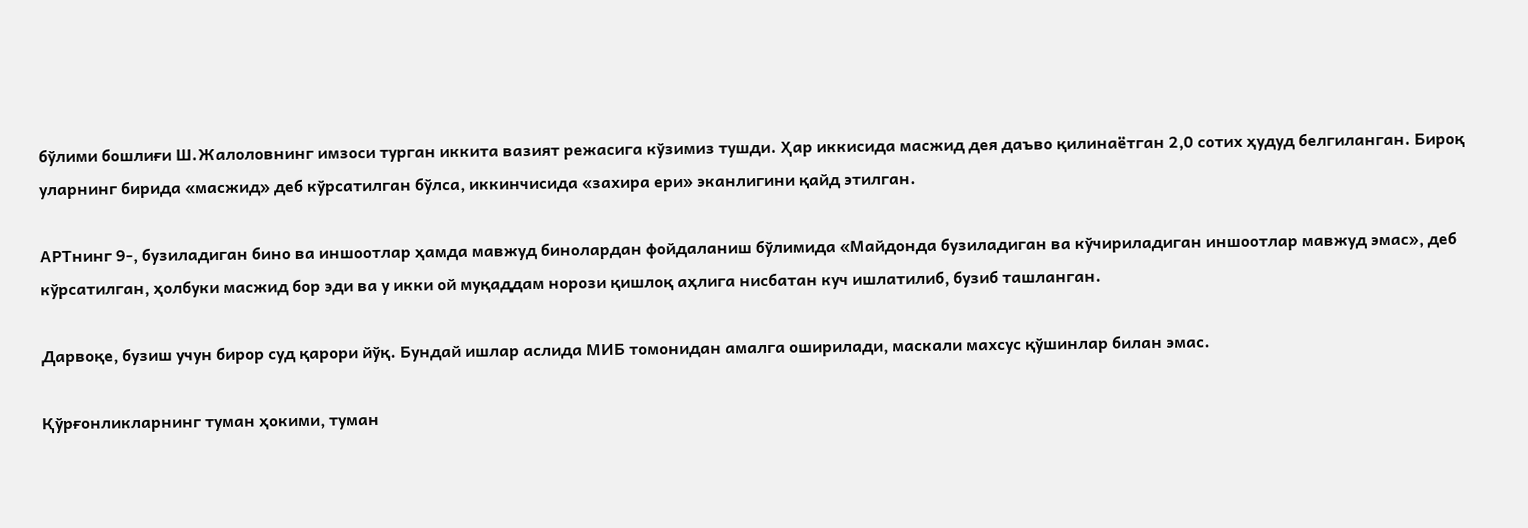бўлими бошлиғи Ш.Жалоловнинг имзоси турган иккита вазият режасига кўзимиз тушди. Ҳар иккисида масжид дея даъво қилинаётган 2,0 сотих ҳудуд белгиланган. Бироқ уларнинг бирида «масжид» деб кўрсатилган бўлса, иккинчисида «захира ери» эканлигини қайд этилган.

АРТнинг 9-, бузиладиган бино ва иншоотлар ҳамда мавжуд бинолардан фойдаланиш бўлимида «Майдонда бузиладиган ва кўчириладиган иншоотлар мавжуд эмас», деб кўрсатилган, ҳолбуки масжид бор эди ва у икки ой муқаддам норози қишлоқ аҳлига нисбатан куч ишлатилиб, бузиб ташланган.

Дарвоқе, бузиш учун бирор суд қарори йўқ. Бундай ишлар аслида МИБ томонидан амалга оширилади, маскали махсус қўшинлар билан эмас.

Қўрғонликларнинг туман ҳокими, туман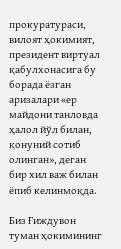прокуратураси, вилоят ҳокимият, президент виртуал қабулхонасига бу борада ёзган аризалари «ер майдони танловда ҳалол йўл билан, қонуний сотиб олинган», деган бир хил важ билан ёпиб келинмоқда.

Биз Ғиждувон туман ҳокимининг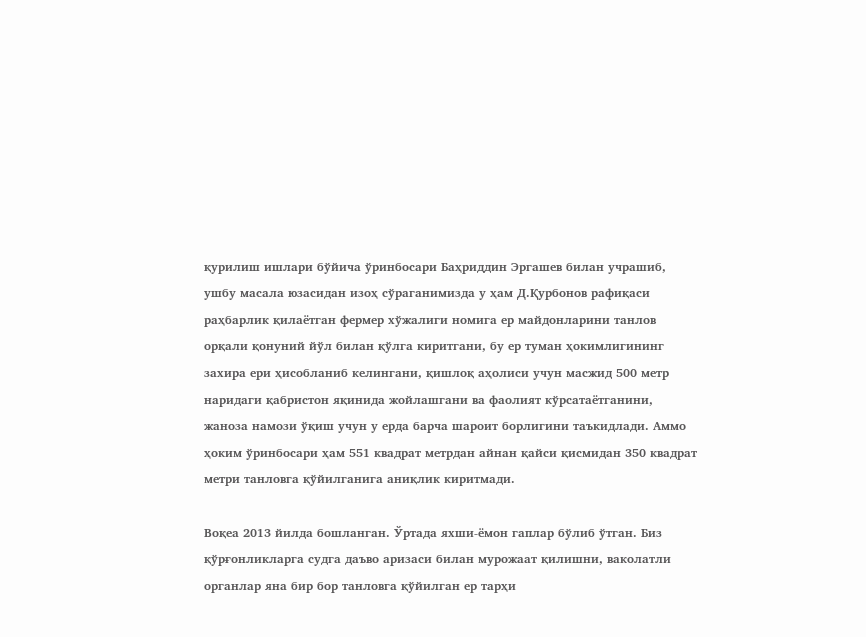қурилиш ишлари бўйича ўринбосари Баҳриддин Эргашев билан учрашиб, ушбу масала юзасидан изоҳ сўраганимизда у ҳам Д.Қурбонов рафиқаси раҳбарлик қилаётган фермер хўжалиги номига ер майдонларини танлов орқали қонуний йўл билан қўлга киритгани, бу ер туман ҳокимлигининг захира ери ҳисобланиб келингани, қишлоқ аҳолиси учун масжид 500 метр наридаги қабристон яқинида жойлашгани ва фаолият кўрсатаётганини, жаноза намози ўқиш учун у ерда барча шароит борлигини таъкидлади. Аммо ҳоким ўринбосари ҳам 551 квадрат метрдан айнан қайси қисмидан 350 квадрат метри танловга қўйилганига аниқлик киритмади.

Воқеа 2013 йилда бошланган. Ўртада яхши-ёмон гаплар бўлиб ўтган. Биз қўрғонликларга судга даъво аризаси билан мурожаат қилишни, ваколатли органлар яна бир бор танловга қўйилган ер тарҳи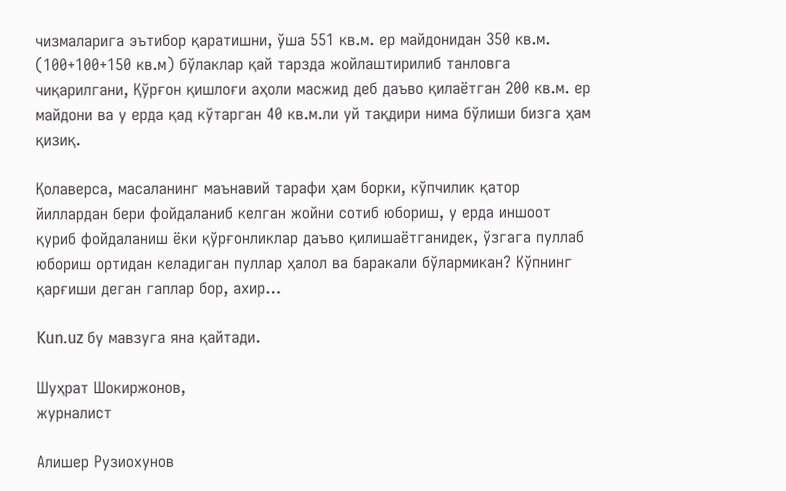чизмаларига эътибор қаратишни, ўша 551 кв.м. ер майдонидан 350 кв.м. (100+100+150 кв.м) бўлаклар қай тарзда жойлаштирилиб танловга чиқарилгани, Қўрғон қишлоғи аҳоли масжид деб даъво қилаётган 200 кв.м. ер майдони ва у ерда қад кўтарган 40 кв.м.ли уй тақдири нима бўлиши бизга ҳам қизиқ.

Қолаверса, масаланинг маънавий тарафи ҳам борки, кўпчилик қатор йиллардан бери фойдаланиб келган жойни сотиб юбориш, у ерда иншоот қуриб фойдаланиш ёки қўрғонликлар даъво қилишаётганидек, ўзгага пуллаб юбориш ортидан келадиган пуллар ҳалол ва баракали бўлармикан? Кўпнинг қарғиши деган гаплар бор, ахир…

Kun.uz бу мавзуга яна қайтади.

Шуҳрат Шокиржонов,
журналист

Алишер Рузиохунов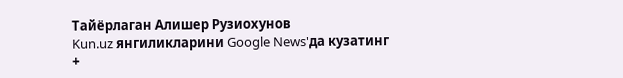Тайёрлаган Алишер Рузиохунов
Kun.uz янгиликларини Google News'да кузатинг
+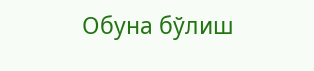Обуна бўлиш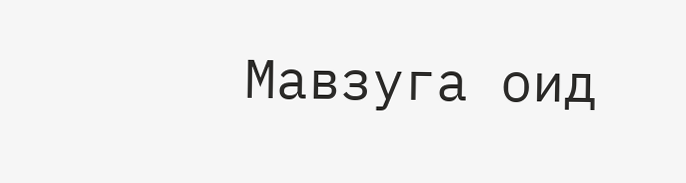Мавзуга оид